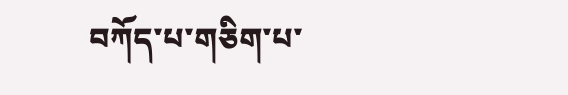བཀོད་པ་གཅིག་པ་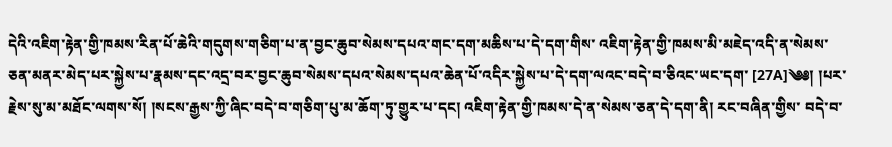དེའི་འཇིག་རྟེན་གྱི་ཁམས་རིན་པོ་ཆེའི་གདུགས་གཅིག་པ་ན་བྱང་ཆུབ་སེམས་དཔའ་གང་དག་མཆིས་པ་དེ་དག་གིས་ འཇིག་རྟེན་གྱི་ཁམས་མི་མཇེད་འདི་ན་སེམས་ཅན་མནར་མེད་པར་སྐྱེས་པ་རྣམས་དང་འདྲ་བར་བྱང་ཆུབ་སེམས་དཔའ་སེམས་དཔའ་ཆེན་པོ་འདིར་སྐྱེས་པ་དེ་དག་ལའང་བདེ་བ་ཅིའང་ཡང་དག་ [27A]༄༅། །པར་རྗེས་སུ་མ་མཐོང་ལགས་སོ། །སངས་རྒྱས་ཀྱི་ཞིང་བདེ་བ་གཅིག་པུ་མ་ཆོག་ཏུ་གྱུར་པ་དང། འཇིག་རྟེན་གྱི་ཁམས་དེ་ན་སེམས་ཅན་དེ་དག་ནི། རང་བཞིན་གྱིས་ བདེ་བ་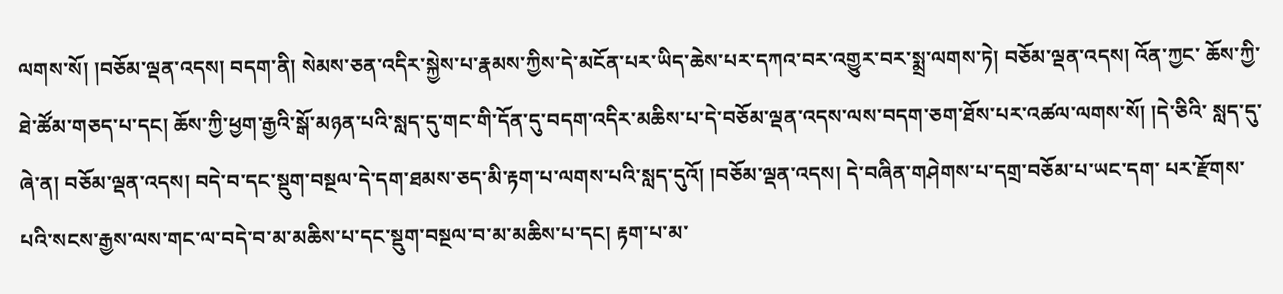ལགས་སོ། །བཅོམ་ལྡན་འདས། བདག་ནི། སེམས་ཅན་འདིར་སྐྱེས་པ་རྣམས་ཀྱིས་དེ་མངོན་པར་ཡིད་ཆེས་པར་དཀའ་བར་འགྱུར་བར་སྨྲ་ལགས་ཏེ། བཅོམ་ལྡན་འདས། འོན་ཀྱང་ ཆོས་ཀྱི་ཐེ་ཚོམ་གཅད་པ་དང། ཆོས་ཀྱི་ཕྱག་རྒྱའི་སྒོ་མཉན་པའི་སླད་དུ་གང་གི་དོན་དུ་བདག་འདིར་མཆིས་པ་དེ་བཅོམ་ལྡན་འདས་ལས་བདག་ཅག་ཐོས་པར་འཚལ་ལགས་སོ། །དེ་ཅིའི་ སླད་དུ་ཞེ་ན། བཅོམ་ལྡན་འདས། བདེ་བ་དང་སྡུག་བསྔལ་དེ་དག་ཐམས་ཅད་མི་རྟག་པ་ལགས་པའི་སླད་དུའོ། །བཅོམ་ལྡན་འདས། དེ་བཞིན་གཤེགས་པ་དགྲ་བཅོམ་པ་ཡང་དག་ པར་རྫོགས་པའི་སངས་རྒྱས་ལས་གང་ལ་བདེ་བ་མ་མཆིས་པ་དང་སྡུག་བསྔལ་བ་མ་མཆིས་པ་དང། རྟག་པ་མ་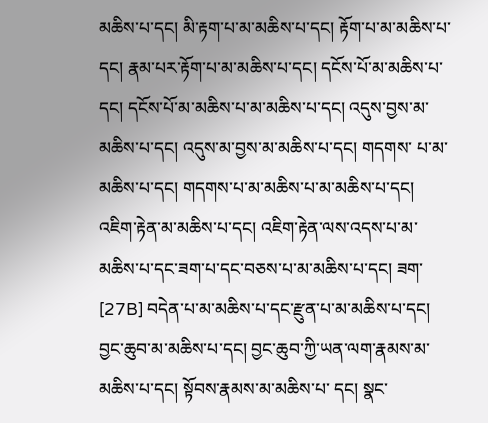མཆིས་པ་དང། མི་རྟག་པ་མ་མཆིས་པ་དང། རྟོག་པ་མ་མཆིས་པ་ དང། རྣམ་པར་རྟོག་པ་མ་མཆིས་པ་དང། དངོས་པོ་མ་མཆིས་པ་དང། དངོས་པོ་མ་མཆིས་པ་མ་མཆིས་པ་དང། འདུས་བྱས་མ་མཆིས་པ་དང། འདུས་མ་བྱས་མ་མཆིས་པ་དང། གདགས་ པ་མ་མཆིས་པ་དང། གདགས་པ་མ་མཆིས་པ་མ་མཆིས་པ་དང། འཇིག་རྟེན་མ་མཆིས་པ་དང། འཇིག་རྟེན་ལས་འདས་པ་མ་མཆིས་པ་དང་ཟག་པ་དང་བཅས་པ་མ་མཆིས་པ་དང། ཟག་ [27B] བདེན་པ་མ་མཆིས་པ་དང་རྫུན་པ་མ་མཆིས་པ་དང། བྱང་ཆུབ་མ་མཆིས་པ་དང། བྱང་ཆུབ་ཀྱི་ཡན་ལག་རྣམས་མ་མཆིས་པ་དང། སྟོབས་རྣམས་མ་མཆིས་པ་ དང། སྣང་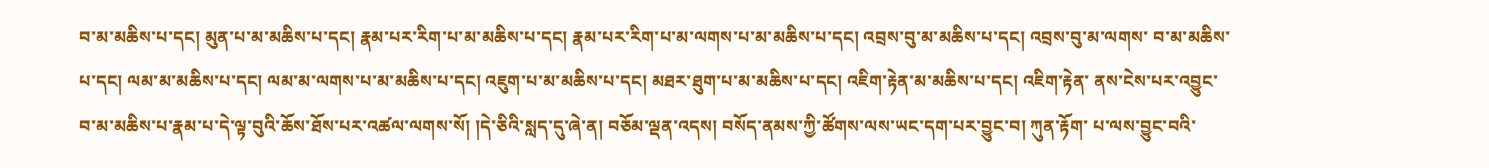བ་མ་མཆིས་པ་དང། མུན་པ་མ་མཆིས་པ་དང། རྣམ་པར་རིག་པ་མ་མཆིས་པ་དང། རྣམ་པར་རིག་པ་མ་ལགས་པ་མ་མཆིས་པ་དང། འབྲས་བུ་མ་མཆིས་པ་དང། འབྲས་བུ་མ་ལགས་ བ་མ་མཆིས་པ་དང། ལམ་མ་མཆིས་པ་དང། ལམ་མ་ལགས་པ་མ་མཆིས་པ་དང། འཇུག་པ་མ་མཆིས་པ་དང། མཐར་ཐུག་པ་མ་མཆིས་པ་དང། འཇིག་རྟེན་མ་མཆིས་པ་དང། འཇིག་རྟེན་ ནས་ངེས་པར་འབྱུང་བ་མ་མཆིས་པ་རྣམ་པ་དེ་ལྟ་བུའི་ཆོས་ཐོས་པར་འཚལ་ལགས་སོ། །དེ་ཅིའི་སླད་དུ་ཞེ་ན། བཅོམ་ལྡན་འདས། བསོད་ནམས་ཀྱི་ཚོགས་ལས་ཡང་དག་པར་བྱུང་བ། ཀུན་རྟོག་ པ་ལས་བྱུང་བའི་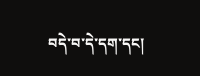བདེ་བ་དེ་དག་དང།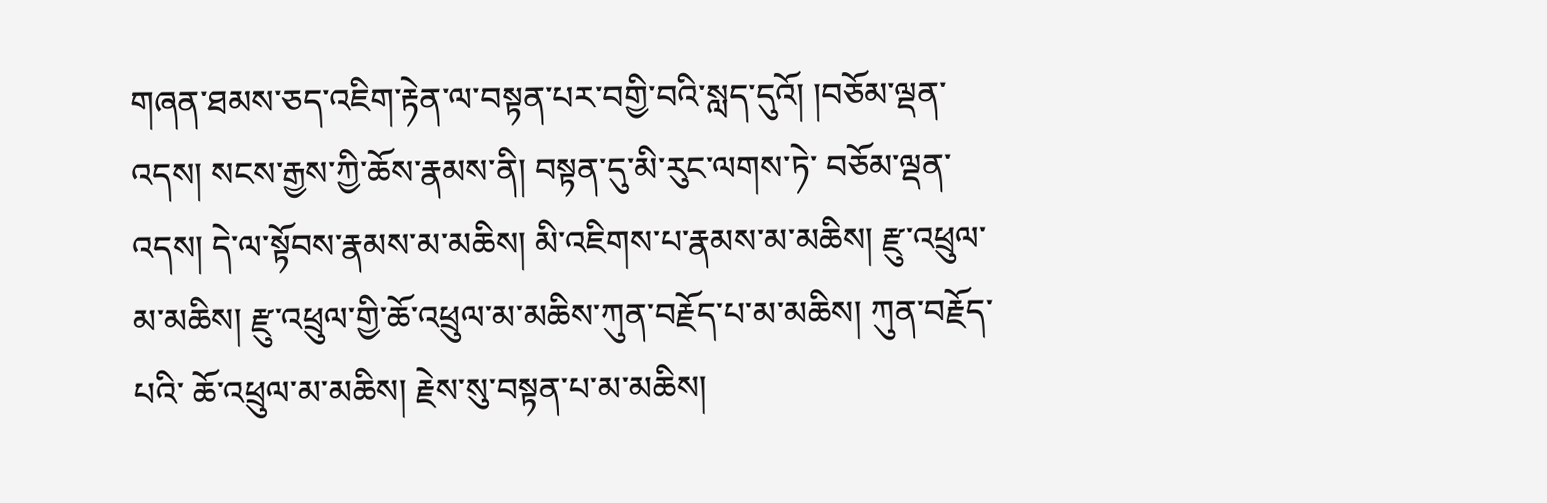གཞན་ཐམས་ཅད་འཇིག་རྟེན་ལ་བསྟན་པར་བགྱི་བའི་སླད་དུའོ། །བཅོམ་ལྡན་འདས། སངས་རྒྱས་ཀྱི་ཆོས་རྣམས་ནི། བསྟན་དུ་མི་རུང་ལགས་ཏེ་ བཅོམ་ལྡན་འདས། དེ་ལ་སྟོབས་རྣམས་མ་མཆིས། མི་འཇིགས་པ་རྣམས་མ་མཆིས། རྫུ་འཕྲུལ་མ་མཆིས། རྫུ་འཕྲུལ་གྱི་ཆོ་འཕྲུལ་མ་མཆིས་ཀུན་བརྗོད་པ་མ་མཆིས། ཀུན་བརྗོད་པའི་ ཆོ་འཕྲུལ་མ་མཆིས། རྗེས་སུ་བསྟན་པ་མ་མཆིས།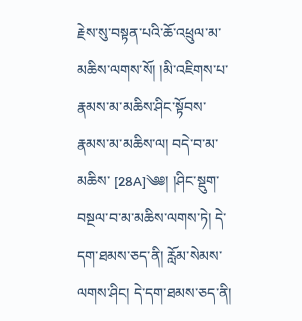རྗེས་སུ་བསྟན་པའི་ཆོ་འཕྲུལ་མ་མཆིས་ལགས་སོ། །མི་འཇིགས་པ་རྣམས་མ་མཆིས་ཤིང་སྟོབས་རྣམས་མ་མཆིས་ལ། བདེ་བ་མ་མཆིས་ [28A]༄༅། །ཤིང་སྡུག་བསྔལ་བ་མ་མཆིས་ལགས་ཏེ། དེ་དག་ཐམས་ཅད་ནི། རློམ་སེམས་ལགས་ཤིང། དེ་དག་ཐམས་ཅད་ནི།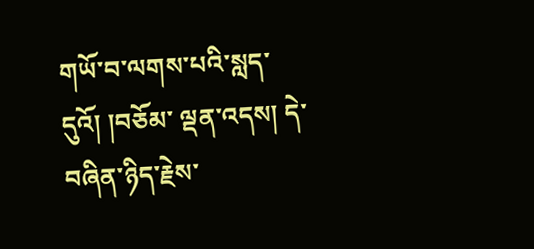གཡོ་བ་ལགས་པའི་སླད་དུའོ། །བཅོམ་ ལྡན་འདས། དེ་བཞིན་ཉིད་རྗེས་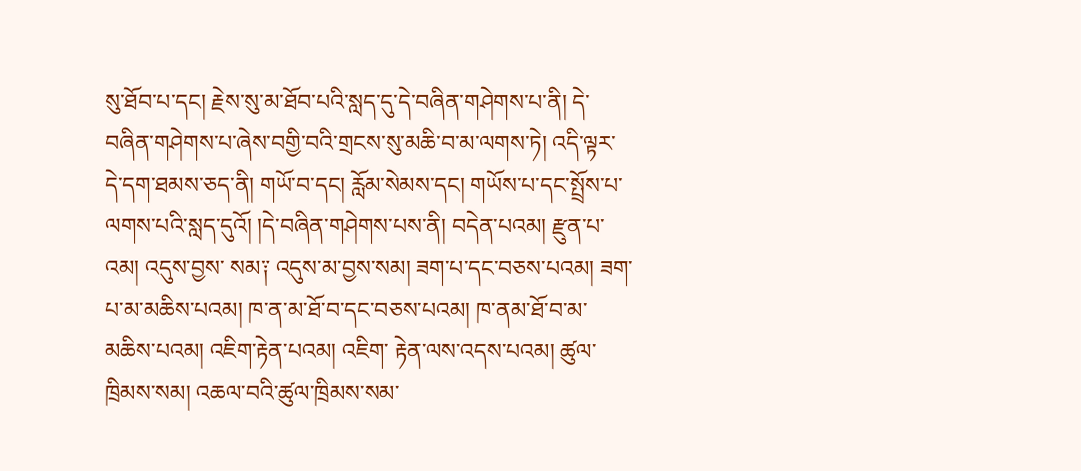སུ་ཐོབ་པ་དང། རྗེས་སུ་མ་ཐོབ་པའི་སླད་དུ་དེ་བཞིན་གཤེགས་པ་ནི། དེ་བཞིན་གཤེགས་པ་ཞེས་བགྱི་བའི་གྲངས་སུ་མཆི་བ་མ་ལགས་ཏེ། འདི་ལྟར་ དེ་དག་ཐམས་ཅད་ནི། གཡོ་བ་དང། རློམ་སེམས་དང། གཡོས་པ་དང་སྤྲོས་པ་ལགས་པའི་སླད་དུའོ། །དེ་བཞིན་གཤེགས་པས་ནི། བདེན་པའམ། རྫུན་པ་འམ། འདུས་བྱས་ སམ༑ འདུས་མ་བྱས་སམ། ཟག་པ་དང་བཅས་པའམ། ཟག་པ་མ་མཆིས་པའམ། ཁ་ན་མ་ཐོ་བ་དང་བཅས་པའམ། ཁ་ནམ་ཐོ་བ་མ་མཆིས་པའམ། འཇིག་རྟེན་པའམ། འཇིག་ རྟེན་ལས་འདས་པའམ། ཚུལ་ཁྲིམས་སམ། འཆལ་བའི་ཚུལ་ཁྲིམས་སམ་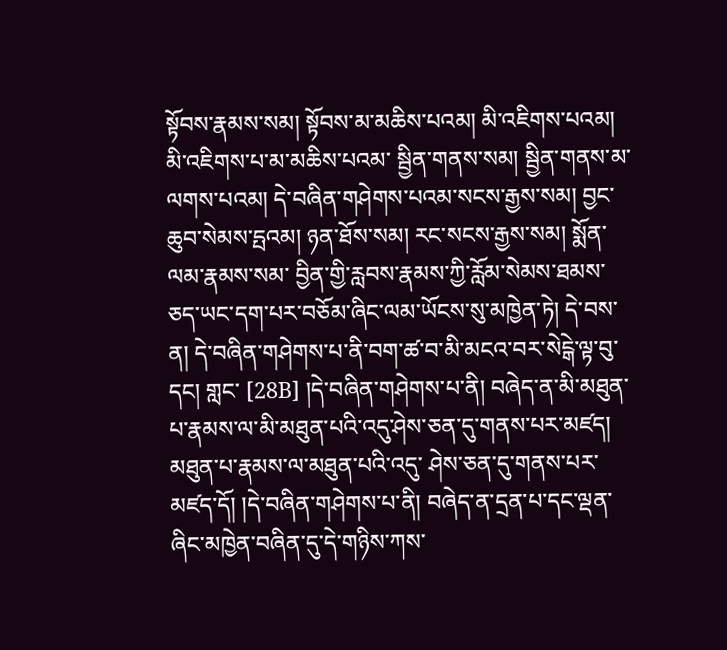སྟོབས་རྣམས་སམ། སྟོབས་མ་མཆིས་པའམ། མི་འཇིགས་པའམ། མི་འཇིགས་པ་མ་མཆིས་པའམ་ སྦྱིན་གནས་སམ། སྦྱིན་གནས་མ་ལགས་པའམ། དེ་བཞིན་གཤེགས་པའམ་སངས་རྒྱས་སམ། བྱང་ཆུབ་སེམས་དྤའམ། ཉན་ཐོས་སམ། རང་སངས་རྒྱས་སམ། སྨོན་ལམ་རྣམས་སམ་ བྱིན་གྱི་རླབས་རྣམས་ཀྱི་རློམ་སེམས་ཐམས་ཅད་ཡང་དག་པར་བཅོམ་ཞིང་ལམ་ཡོངས་སུ་མཁྱེན་ཏེ། དེ་བས་ན། དེ་བཞིན་གཤེགས་པ་ནི་བག་ཚ་བ་མི་མངའ་བར་སེངྒེ་ལྟ་བུ་དང། གླང་ [28B] །དེ་བཞིན་གཤེགས་པ་ནི། བཞེད་ན་མི་མཐུན་པ་རྣམས་ལ་མི་མཐུན་པའི་འདུ་ཤེས་ཅན་དུ་གནས་པར་མཛད། མཐུན་པ་རྣམས་ལ་མཐུན་པའི་འདུ་ ཤེས་ཅན་དུ་གནས་པར་མཛད་དོ། །དེ་བཞིན་གཤེགས་པ་ནི། བཞེད་ན་དྲན་པ་དང་ལྡན་ཞིང་མཁྱེན་བཞིན་དུ་དེ་གཉིས་ཀས་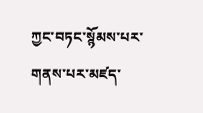ཀྱང་བཏང་སྙོམས་པར་གནས་པར་མཛད་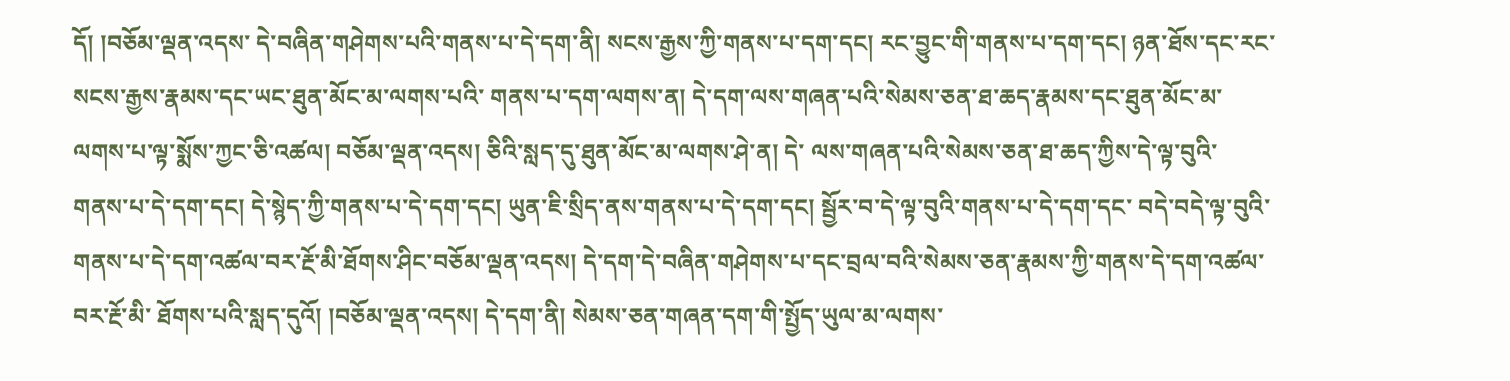དོ། །བཅོམ་ལྡན་འདས་ དེ་བཞིན་གཤེགས་པའི་གནས་པ་དེ་དག་ནི། སངས་རྒྱས་ཀྱི་གནས་པ་དག་དང། རང་བྱུང་གི་གནས་པ་དག་དང། ཉན་ཐོས་དང་རང་སངས་རྒྱས་རྣམས་དང་ཡང་ཐུན་མོང་མ་ལགས་པའི་ གནས་པ་དག་ལགས་ན། དེ་དག་ལས་གཞན་པའི་སེམས་ཅན་ཐ་ཆད་རྣམས་དང་ཐུན་མོང་མ་ལགས་པ་ལྟ་སྨོས་ཀྱང་ཅི་འཚལ། བཅོམ་ལྡན་འདས། ཅིའི་སླད་དུ་ཐུན་མོང་མ་ལགས་ཤེ་ན། དེ་ ལས་གཞན་པའི་སེམས་ཅན་ཐ་ཆད་ཀྱིས་དེ་ལྟ་བུའི་གནས་པ་དེ་དག་དང། དེ་སྙེད་ཀྱི་གནས་པ་དེ་དག་དང། ཡུན་ཇི་སྲིད་ནས་གནས་པ་དེ་དག་དང། སྦྱོར་བ་དེ་ལྟ་བུའི་གནས་པ་དེ་དག་དང་ བདེ་བདེ་ལྟ་བུའི་གནས་པ་དེ་དག་འཚལ་བར་རྔོ་མི་ཐོགས་ཤིང་བཅོམ་ལྡན་འདས། དེ་དག་དེ་བཞིན་གཤེགས་པ་དང་བྲལ་བའི་སེམས་ཅན་རྣམས་ཀྱི་གནས་དེ་དག་འཚལ་བར་རྔོ་མི་ ཐོགས་པའི་སླད་དུའོ། །བཅོམ་ལྡན་འདས། དེ་དག་ནི། སེམས་ཅན་གཞན་དག་གི་སྤྱོད་ཡུལ་མ་ལགས་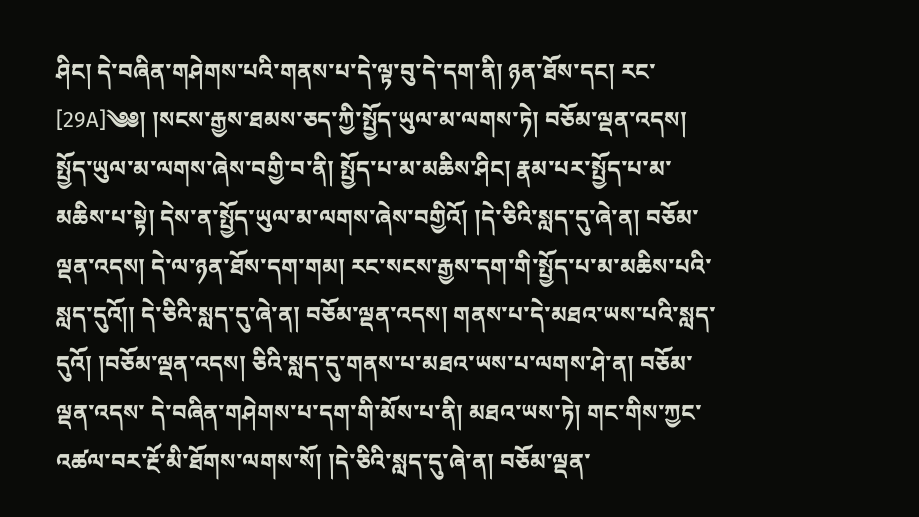ཤིང། དེ་བཞིན་གཤེགས་པའི་གནས་པ་དེ་ལྟ་བུ་དེ་དག་ནི། ཉན་ཐོས་དང། རང་ [29A]༄༅། །སངས་རྒྱས་ཐམས་ཅད་ཀྱི་སྤྱོད་ཡུལ་མ་ལགས་ཏེ། བཅོམ་ལྡན་འདས། སྤྱོད་ཡུལ་མ་ལགས་ཞེས་བགྱི་བ་ནི། སྤྱོད་པ་མ་མཆིས་ཤིང། རྣམ་པར་སྤྱོད་པ་མ་ མཆིས་པ་སྟེ། དེས་ན་སྤྱོད་ཡུལ་མ་ལགས་ཞེས་བགྱིའོ། །དེ་ཅིའི་སླད་དུ་ཞེ་ན། བཅོམ་ལྡན་འདས། དེ་ལ་ཉན་ཐོས་དག་གམ། རང་སངས་རྒྱས་དག་གི་སྤྱོད་པ་མ་མཆིས་པའི་སླད་དུའོ།། དེ་ཅིའི་སླད་དུ་ཞེ་ན། བཅོམ་ལྡན་འདས། གནས་པ་དེ་མཐའ་ཡས་པའི་སླད་དུའོ། །བཅོམ་ལྡན་འདས། ཅིའི་སླད་དུ་གནས་པ་མཐའ་ཡས་པ་ལགས་ཤེ་ན། བཅོམ་ལྡན་འདས་ དེ་བཞིན་གཤེགས་པ་དག་གི་མོས་པ་ནི། མཐའ་ཡས་ཏེ། གང་གིས་ཀྱང་འཚལ་བར་རྔོ་མི་ཐོགས་ལགས་སོ། །དེ་ཅིའི་སླད་དུ་ཞེ་ན། བཅོམ་ལྡན་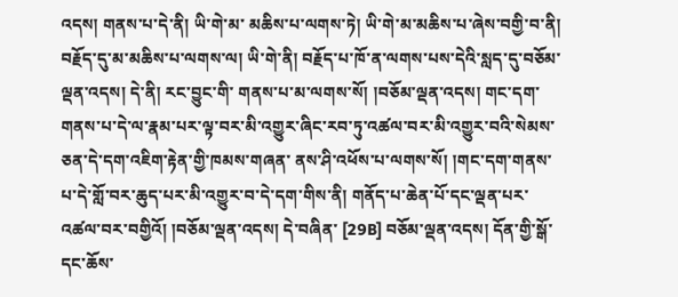འདས། གནས་པ་དེ་ནི། ཡི་གེ་མ་ མཆིས་པ་ལགས་ཏེ། ཡི་གེ་མ་མཆིས་པ་ཞེས་བགྱི་བ་ནི། བརྗོད་དུ་མ་མཆིས་པ་ལགས་ལ། ཡི་གེ་ནི། བརྗོད་པ་ཁོ་ན་ལགས་པས་དེའི་སླད་དུ་བཅོམ་ལྡན་འདས། དེ་ནི། རང་བྱུང་གི་ གནས་པ་མ་ལགས་སོ། །བཅོམ་ལྡན་འདས། གང་དག་གནས་པ་དེ་ལ་རྣམ་པར་ལྟ་བར་མི་འགྱུར་ཞིང་རབ་ཏུ་འཚལ་བར་མི་འགྱུར་བའི་སེམས་ཅན་དེ་དག་འཇིག་རྟེན་གྱི་ཁམས་གཞན་ ནས་ཤི་འཕོས་པ་ལགས་སོ། །གང་དག་གནས་པ་དེ་གློ་བར་ཆུད་པར་མི་འགྱུར་བ་དེ་དག་གིས་ནི། གནོད་པ་ཆེན་པོ་དང་ལྡན་པར་འཚལ་བར་བགྱིའོ། །བཅོམ་ལྡན་འདས། དེ་བཞིན་ [29B] བཅོམ་ལྡན་འདས། དོན་གྱི་སྒོ་དང་ཆོས་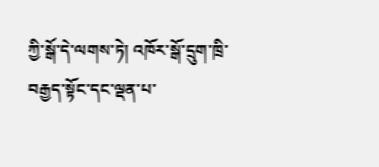ཀྱི་སྒོ་དེ་ལགས་ཏེ། འཁོར་སྒོ་དྲུག་ཁྲི་བརྒྱད་སྟོང་དང་ལྡན་པ་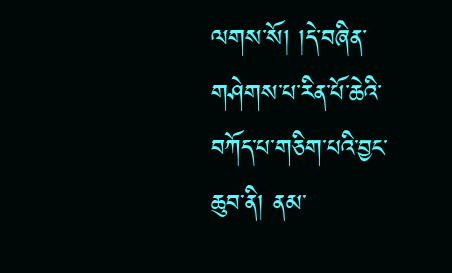ལགས་སོ། །དེ་བཞིན་གཤེགས་པ་རིན་པོ་ཆེའི་ བཀོད་པ་གཅིག་པའི་བྱང་ཆུབ་ནི། ནམ་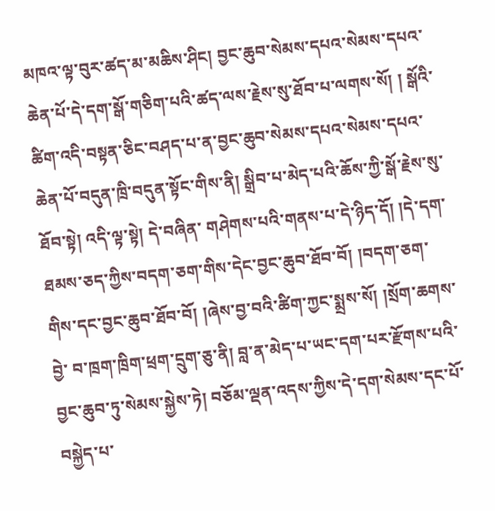མཁའ་ལྟ་བུར་ཚད་མ་མཆིས་ཤིང། བྱང་ཆུབ་སེམས་དཔའ་སེམས་དཔའ་ཆེན་པོ་དེ་དག་སྒོ་གཅིག་པའི་ཚད་ལས་རྗེས་སུ་ཐོབ་པ་ལགས་སོ། ། སྒོའི་ཚིག་འདི་བསྟན་ཅིང་བཤད་པ་ན་བྱང་ཆུབ་སེམས་དཔའ་སེམས་དཔའ་ཆེན་པོ་བདུན་ཁྲི་བདུན་སྟོང་གིས་ནི། སྒྲིབ་པ་མེད་པའི་ཆོས་ཀྱི་སྒོ་རྗེས་སུ་ཐོབ་སྟེ། འདི་ལྟ་སྟེ། དེ་བཞིན་ གཤེགས་པའི་གནས་པ་དེ་ཉིད་དོ། །དེ་དག་ཐམས་ཅད་ཀྱིས་བདག་ཅག་གིས་དེང་བྱང་ཆུབ་ཐོབ་བོ། །བདག་ཅག་གིས་དང་བྱང་ཆུབ་ཐོབ་བོ། །ཞེས་བྱ་བའི་ཚིག་ཀྱང་སྨྲས་སོ། །སྲོག་ཆགས་བྱེ་ བ་ཁྲག་ཁྲིག་ཕྲག་དྲུག་ཅུ་ནི། བླ་ན་མེད་པ་ཡང་དག་པར་རྫོགས་པའི་བྱང་ཆུབ་ཏུ་སེམས་སྐྱེས་ཏེ། བཅོམ་ལྡན་འདས་ཀྱིས་དེ་དག་སེམས་དང་པོ་བསྐྱེད་པ་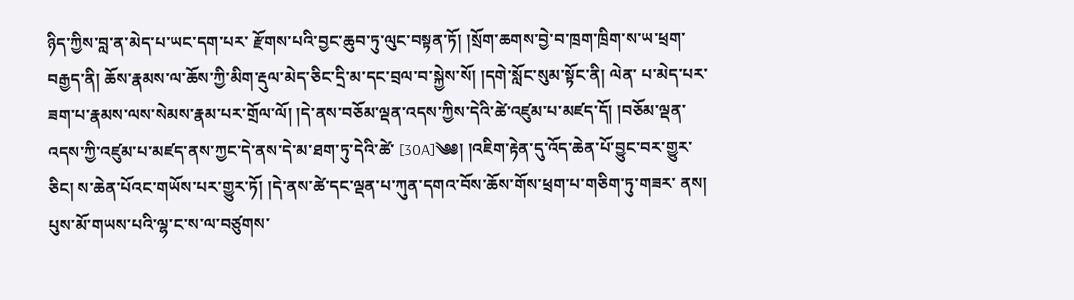ཉིད་ཀྱིས་བླ་ན་མེད་པ་ཡང་དག་པར་ རྫོགས་པའི་བྱང་ཆུབ་ཏུ་ལུང་བསྟན་ཏོ། །སྲོག་ཆགས་བྱེ་བ་ཁྲག་ཁྲིག་ས་ཡ་ཕྲག་བརྒྱད་ནི། ཆོས་རྣམས་ལ་ཆོས་ཀྱི་མིག་རྡུལ་མེད་ཅིང་དྲི་མ་དང་བྲལ་བ་སྐྱེས་སོ། །དགེ་སློང་སུམ་སྟོང་ནི། ལེན་ པ་མེད་པར་ཟག་པ་རྣམས་ལས་སེམས་རྣམ་པར་གྲོལ་ལོ། །དེ་ནས་བཅོམ་ལྡན་འདས་ཀྱིས་དེའི་ཚེ་འཛུམ་པ་མཛད་དོ། །བཅོམ་ལྡན་འདས་ཀྱི་འཛུམ་པ་མཛད་ནས་ཀྱང་དེ་ནས་དེ་མ་ཐག་ཏུ་དེའི་ཚེ་ [30A]༄༅། །འཇིག་རྟེན་དུ་འོད་ཆེན་པོ་བྱུང་བར་གྱུར་ཅིང། ས་ཆེན་པོའང་གཡོས་པར་གྱུར་ཏོ། །དེ་ནས་ཚེ་དང་ལྡན་པ་ཀུན་དགའ་བོས་ཆོས་གོས་ཕྲག་པ་གཅིག་ཏུ་གཟར་ ནས། པུས་མོ་གཡས་པའི་ལྷ་ང་ས་ལ་བཙུགས་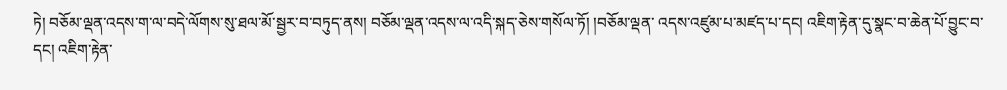ཏེ། བཅོམ་ལྡན་འདས་ག་ལ་བདེ་ལོགས་སུ་ཐལ་མོ་སྦྱར་བ་བཏུད་ནས། བཅོམ་ལྡན་འདས་ལ་འདི་སྐད་ཅེས་གསོལ་ཏོ། །བཅོམ་ལྡན་ འདས་འཛུམ་པ་མཛད་པ་དང། འཇིག་རྟེན་དུ་སྣང་བ་ཆེན་པོ་བྱུང་བ་དང། འཇིག་རྟེན་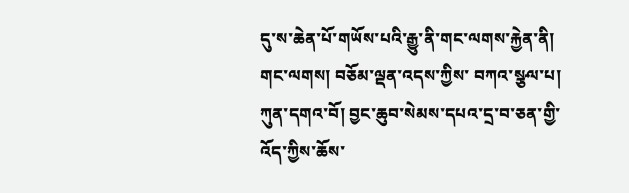དུ་ས་ཆེན་པོ་གཡོས་པའི་རྒྱུ་ནི་གང་ལགས་རྐྱེན་ནི། གང་ལགས། བཅོམ་ལྡན་འདས་ཀྱིས་ བཀའ་སྩལ་པ། ཀུན་དགའ་བོ། བྱང་ཆུབ་སེམས་དཔའ་དྲ་བ་ཅན་གྱི་འོད་ཀྱིས་ཆོས་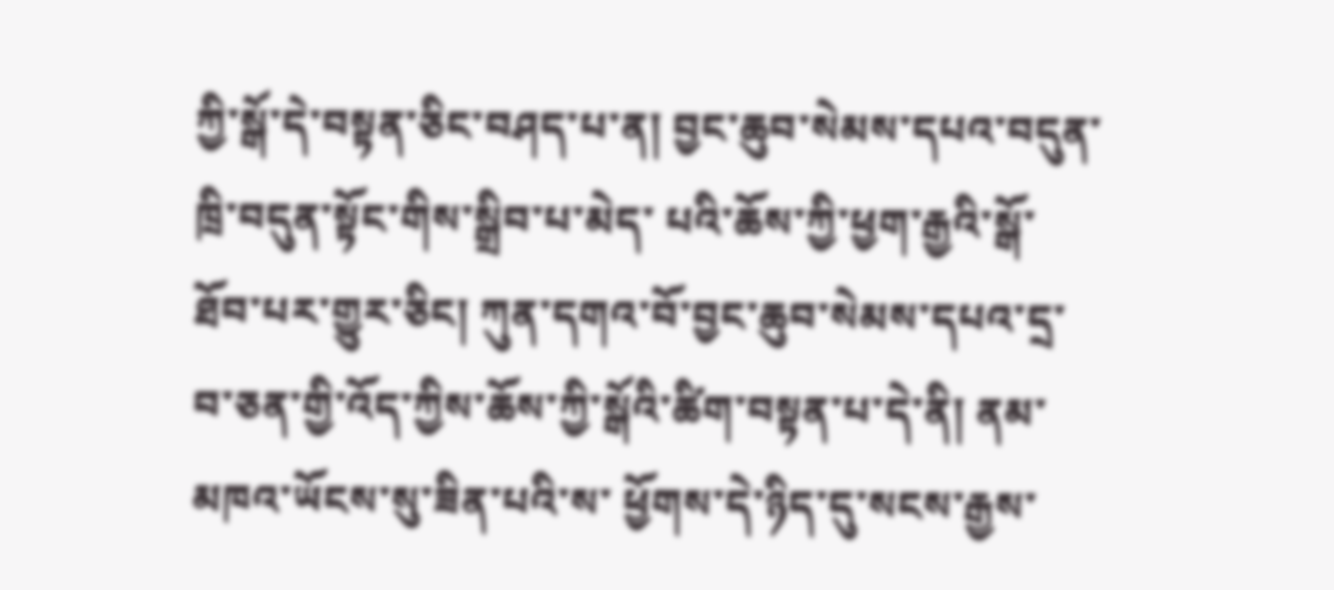ཀྱི་སྒོ་དེ་བསྟན་ཅིང་བཤད་པ་ན། བྱང་ཆུབ་སེམས་དཔའ་བདུན་ཁྲི་བདུན་སྟོང་གིས་སྒྲིབ་པ་མེད་ པའི་ཆོས་ཀྱི་ཕྱག་རྒྱའི་སྒོ་ཐོབ་པར་གྱུར་ཅིང། ཀུན་དགའ་བོ་བྱང་ཆུབ་སེམས་དཔའ་དྲ་བ་ཅན་གྱི་འོད་ཀྱིས་ཆོས་ཀྱི་སྒོའི་ཚིག་བསྟན་པ་དེ་ནི། ནམ་མཁའ་ཡོངས་སུ་ཟིན་པའི་ས་ ཕྱོགས་དེ་ཉིད་དུ་སངས་རྒྱས་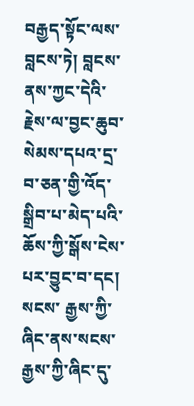བརྒྱད་སྟོང་ལས་བླངས་ཏེ། བླངས་ནས་ཀྱང་དེའི་རྗེས་ལ་བྱང་ཆུབ་སེམས་དཔའ་དྲ་བ་ཅན་གྱི་འོད་སྒྲིབ་པ་མེད་པའི་ཆོས་ཀྱི་སྒོས་ངེས་པར་བྱུང་བ་དང། སངས་ རྒྱས་ཀྱི་ཞིང་ནས་སངས་རྒྱས་ཀྱི་ཞིང་དུ་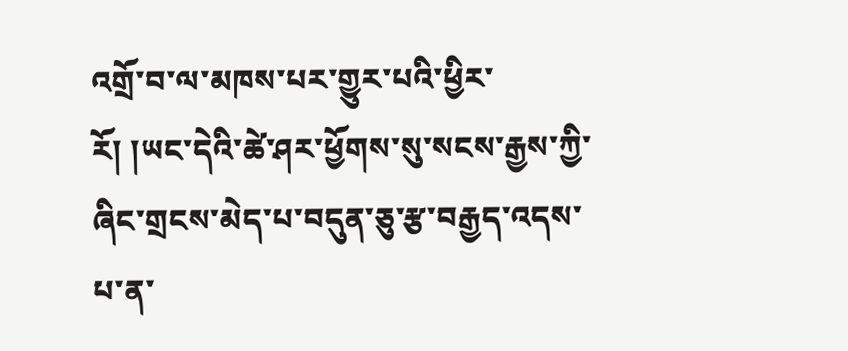འགྲོ་བ་ལ་མཁས་པར་གྱུར་པའི་ཕྱིར་རོ། །ཡང་དེའི་ཚེ་ཤར་ཕྱོགས་སུ་སངས་རྒྱས་ཀྱི་ཞིང་གྲངས་མེད་པ་བདུན་ཅུ་རྩ་བརྒྱད་འདས་པ་ན་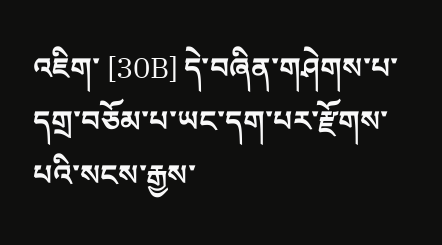འཇིག་ [30B] དེ་བཞིན་གཤེགས་པ་དགྲ་བཅོམ་པ་ཡང་དག་པར་རྫོགས་པའི་སངས་རྒྱས་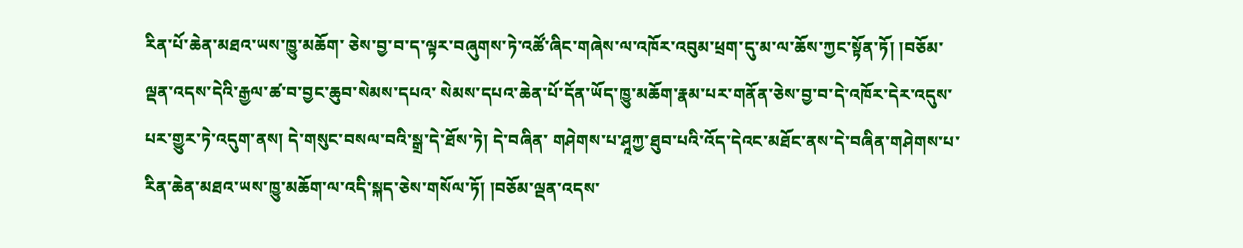རིན་པོ་ཆེན་མཐའ་ཡས་ཁྱུ་མཆོག་ ཅེས་བྱ་བ་ད་ལྟར་བཞུགས་ཏེ་འཚོ་ཞིང་གཞེས་ལ་འཁོར་འབུམ་ཕྲག་དུ་མ་ལ་ཆོས་ཀྱང་སྟོན་ཏོ། །བཅོམ་ལྡན་འདས་དེའི་རྒྱལ་ཚ་བ་བྱང་ཆུབ་སེམས་དཔའ་ སེམས་དཔའ་ཆེན་པོ་དོན་ཡོད་ཁྱུ་མཆོག་རྣམ་པར་གནོན་ཅེས་བྱ་བ་དེ་འཁོར་དེར་འདུས་པར་གྱུར་ཏེ་འདུག་ནས། དེ་གསུང་བསལ་བའི་སྒྲ་དེ་ཐོས་ཏེ། དེ་བཞིན་ གཤེགས་པ་ཤཱཀྱ་ཐུབ་པའི་འོད་དེའང་མཐོང་ནས་དེ་བཞིན་གཤེགས་པ་རིན་ཆེན་མཐའ་ཡས་ཁྱུ་མཆོག་ལ་འདི་སྐད་ཅེས་གསོལ་ཏོ། །བཅོམ་ལྡན་འདས་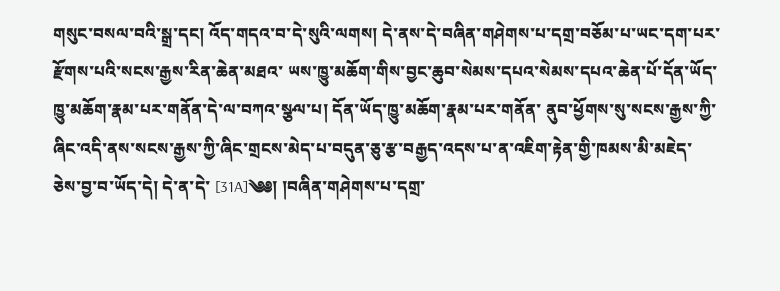གསུང་བསལ་བའི་སྒྲ་དང། འོད་གདའ་བ་དེ་སུའི་ལགས། དེ་ནས་དེ་བཞིན་གཤེགས་པ་དགྲ་བཅོམ་པ་ཡང་དག་པར་རྫོགས་པའི་སངས་རྒྱས་རིན་ཆེན་མཐའ་ ཡས་ཁྱུ་མཆོག་གིས་བྱང་ཆུབ་སེམས་དཔའ་སེམས་དཔའ་ཆེན་པོ་དོན་ཡོད་ཁྱུ་མཆོག་རྣམ་པར་གནོན་དེ་ལ་བཀའ་སྩལ་པ། དོན་ཡོད་ཁྱུ་མཆོག་རྣམ་པར་གནོན་ ནུབ་ཕྱོགས་སུ་སངས་རྒྱས་ཀྱི་ཞིང་འདི་ནས་སངས་རྒྱས་ཀྱི་ཞིང་གྲངས་མེད་པ་བདུན་ཅུ་རྩ་བརྒྱད་འདས་པ་ན་འཇིག་རྟེན་གྱི་ཁམས་མི་མཇེད་ཅེས་བྱ་བ་ཡོད་དེ། དེ་ན་དེ་ [31A]༄༅། །བཞིན་གཤེགས་པ་དགྲ་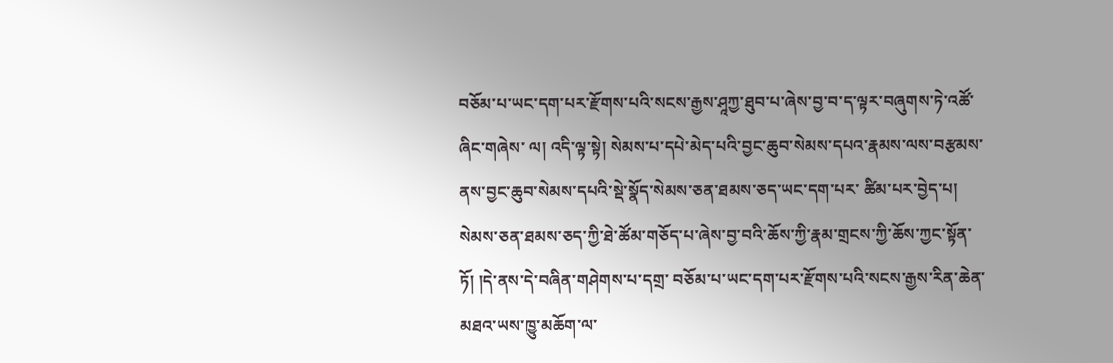བཅོམ་པ་ཡང་དག་པར་རྫོགས་པའི་སངས་རྒྱས་ཤཱཀྱ་ཐུབ་པ་ཞེས་བྱ་བ་ད་ལྟར་བཞུགས་ཏེ་འཚོ་ཞིང་གཞེས་ ལ། འདི་ལྟ་སྟེ། སེམས་པ་དཔེ་མེད་པའི་བྱང་ཆུབ་སེམས་དཔའ་རྣམས་ལས་བརྩམས་ནས་བྱང་ཆུབ་སེམས་དཔའི་སྡེ་སྣོད་སེམས་ཅན་ཐམས་ཅད་ཡང་དག་པར་ ཚིམ་པར་བྱེད་པ། སེམས་ཅན་ཐམས་ཅད་ཀྱི་ཐེ་ཚོམ་གཅོད་པ་ཞེས་བྱ་བའི་ཆོས་ཀྱི་རྣམ་གྲངས་ཀྱི་ཆོས་ཀྱང་སྟོན་ཏོ། །དེ་ནས་དེ་བཞིན་གཤེགས་པ་དགྲ་ བཅོམ་པ་ཡང་དག་པར་རྫོགས་པའི་སངས་རྒྱས་རིན་ཆེན་མཐའ་ཡས་ཁྱུ་མཆོག་ལ་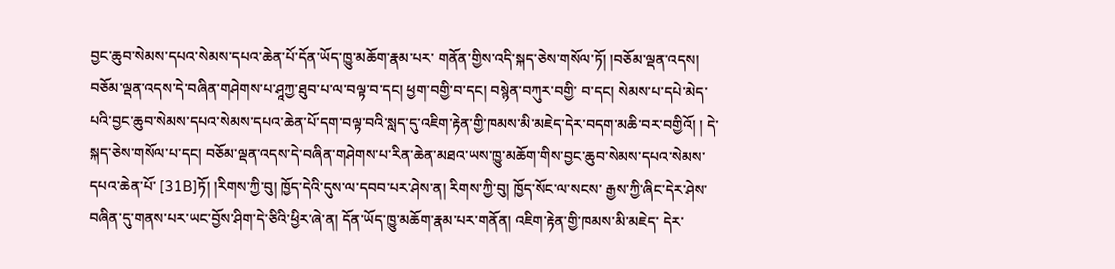བྱང་ཆུབ་སེམས་དཔའ་སེམས་དཔའ་ཆེན་པོ་དོན་ཡོད་ཁྱུ་མཆོག་རྣམ་པར་ གནོན་གྱིས་འདི་སྐད་ཅེས་གསོལ་ཏོ། །བཅོམ་ལྡན་འདས། བཅོམ་ལྡན་འདས་དེ་བཞིན་གཤེགས་པ་ཤཱཀྱ་ཐུབ་པ་ལ་བལྟ་བ་དང། ཕྱག་བགྱི་བ་དང། བསྙེན་བཀུར་བགྱི་ བ་དང། སེམས་པ་དཔེ་མེད་པའི་བྱང་ཆུབ་སེམས་དཔའ་སེམས་དཔའ་ཆེན་པོ་དག་བལྟ་བའི་སླད་དུ་འཇིག་རྟེན་གྱི་ཁམས་མི་མཇེད་དེར་བདག་མཆི་བར་བགྱིའོ། ། དེ་སྐད་ཅེས་གསོལ་པ་དང། བཅོམ་ལྡན་འདས་དེ་བཞིན་གཤེགས་པ་རིན་ཆེན་མཐའ་ཡས་ཁྱུ་མཆོག་གིས་བྱང་ཆུབ་སེམས་དཔའ་སེམས་དཔའ་ཆེན་པོ་ [31B]ཏོ། །རིགས་ཀྱི་བུ། ཁྱོད་དེའི་དུས་ལ་དབབ་པར་ཤེས་ན། རིགས་ཀྱི་བུ། ཁྱོད་སོང་ལ་སངས་ རྒྱས་ཀྱི་ཞིང་དེར་ཤེས་བཞིན་དུ་གནས་པར་ཡང་བྱོས་ཤིག་དེ་ཅིའི་ཕྱིར་ཞེ་ན། དོན་ཡོད་ཁྱུ་མཆོག་རྣམ་པར་གནོན། འཇིག་རྟེན་གྱི་ཁམས་མི་མཇེད་ དེར་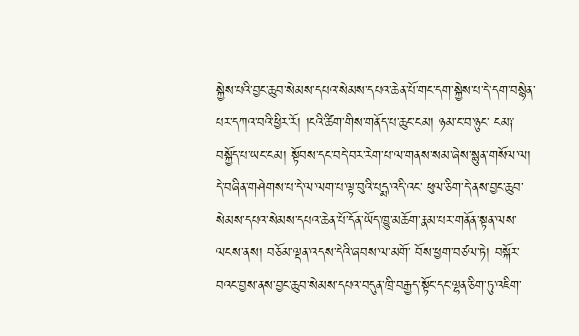སྐྱེས་པའི་བྱང་ཆུབ་སེམས་དཔའ་སེམས་དཔའ་ཆེན་པོ་གང་དག་སྐྱེས་པ་དེ་དག་བསྙེན་པར་དཀའ་བའི་ཕྱིར་རོ། །ངའི་ཚིག་གིས་གནོད་པ་ཆུང་ངམ། ཉམ་ང་བ་ཉུང་ ངམ༑ བསྐྱོད་པ་ཡང་ངམ། སྟོབས་དང་བདེ་བར་རེག་པ་ལ་གནས་སམ་ཞེས་སྙུན་གསོལ་ལ། དེ་བཞིན་གཤེགས་པ་དེ་ལ་ལག་པ་ལྟ་བུའི་པདྨ་འདི་འང་ ཕུལ་ཅིག་དེ་ནས་བྱང་ཆུབ་སེམས་དཔའ་སེམས་དཔའ་ཆེན་པོ་དོན་ཡོད་ཁྱུ་མཆོག་རྣམ་པར་གནོན་སྟན་ལས་ལངས་ནས། བཅོམ་ལྡན་འདས་དེའི་ཞབས་ལ་མགོ་ བོས་ཕྱག་བཙལ་ཏེ། བསྐོར་བའང་བྱས་ནས་བྱང་ཆུབ་སེམས་དཔའ་བདུན་ཁྲི་བརྒྱད་སྟོང་དང་ལྷན་ཅིག་ཏུ་འཇིག་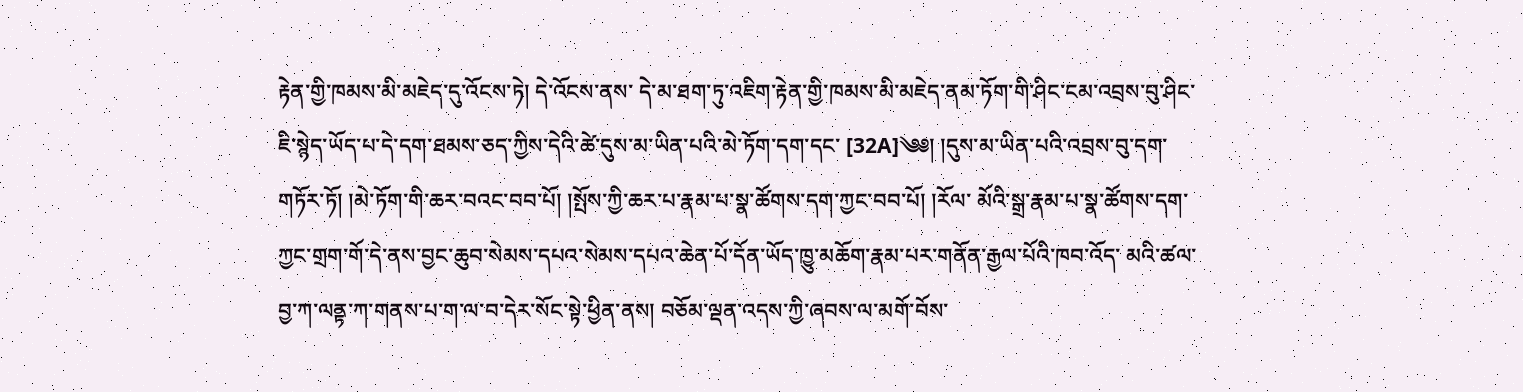རྟེན་གྱི་ཁམས་མི་མཇེད་དུ་འོངས་ཏེ། དེ་འོངས་ནས་ དེ་མ་ཐག་ཏུ་འཇིག་རྟེན་གྱི་ཁམས་མི་མཇེད་ནམ་ཏོག་གི་ཤིང་ངམ་འབྲས་བུ་ཤིང་ཇི་སྙེད་ཡོད་པ་དེ་དག་ཐམས་ཅད་ཀྱིས་དེའི་ཚེ་དུས་མ་ཡིན་པའི་མེ་ཏོག་དག་དང་ [32A]༄༅། །དུས་མ་ཡིན་པའི་འབྲས་བུ་དག་གཏོར་ཏོ། །མེ་ཏོག་གི་ཆར་བའང་བབ་པོ། །སྤོས་ཀྱི་ཆར་པ་རྣམ་པ་སྣ་ཚོགས་དག་ཀྱང་བབ་པོ། །རོལ་ མོའི་སྒྲ་རྣམ་པ་སྣ་ཚོགས་དག་ཀྱང་གྲག་གོ་དེ་ནས་བྱང་ཆུབ་སེམས་དཔའ་སེམས་དཔའ་ཆེན་པོ་དོན་ཡོད་ཁྱུ་མཆོག་རྣམ་པར་གནོན་རྒྱལ་པོའི་ཁབ་འོད་ མའི་ཚལ་བྱ་ཀ་ལནྟ་ཀ་གནས་པ་ག་ལ་བ་དེར་སོང་སྟེ་ཕྱིན་ནས། བཅོམ་ལྡན་འདས་ཀྱི་ཞབས་ལ་མགོ་བོས་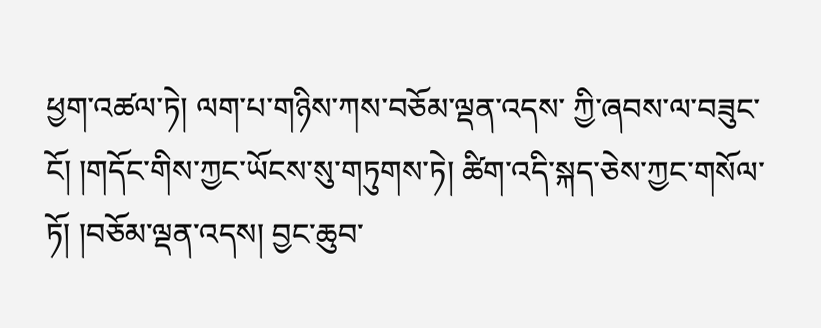ཕྱག་འཚལ་ཏེ། ལག་པ་གཉིས་ཀས་བཅོམ་ལྡན་འདས་ ཀྱི་ཞབས་ལ་བཟུང་ངོ། །གདོང་གིས་ཀྱང་ཡོངས་སུ་གཏུགས་ཏེ། ཚིག་འདི་སྐད་ཅེས་ཀྱང་གསོལ་ཏོ། །བཅོམ་ལྡན་འདས། བྱང་ཆུབ་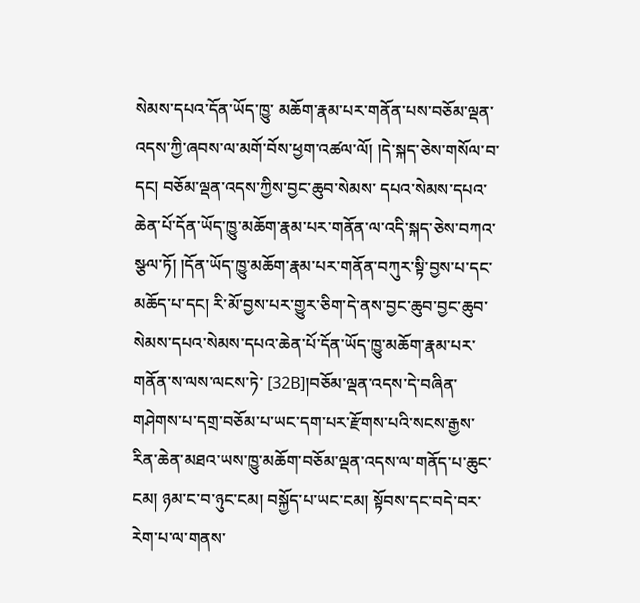སེམས་དཔའ་དོན་ཡོད་ཁྱུ་ མཆོག་རྣམ་པར་གནོན་པས་བཅོམ་ལྡན་འདས་ཀྱི་ཞབས་ལ་མགོ་བོས་ཕྱག་འཚལ་ལོ། །དེ་སྐད་ཅེས་གསོལ་བ་དང། བཅོམ་ལྡན་འདས་ཀྱིས་བྱང་ཆུབ་སེམས་ དཔའ་སེམས་དཔའ་ཆེན་པོ་དོན་ཡོད་ཁྱུ་མཆོག་རྣམ་པར་གནོན་ལ་འདི་སྐད་ཅེས་བཀའ་སྩལ་ཏོ། །དོན་ཡོད་ཁྱུ་མཆོག་རྣམ་པར་གནོན་བཀུར་སྟི་བྱས་པ་དང་ མཆོད་པ་དང། རི་མོ་བྱས་པར་གྱུར་ཅིག་དེ་ནས་བྱང་ཆུབ་བྱང་ཆུབ་སེམས་དཔའ་སེམས་དཔའ་ཆེན་པོ་དོན་ཡོད་ཁྱུ་མཆོག་རྣམ་པར་གནོན་ས་ལས་ལངས་ཏེ་ [32B]།བཅོམ་ལྡན་འདས་དེ་བཞིན་གཤེགས་པ་དགྲ་བཅོམ་པ་ཡང་དག་པར་རྫོགས་པའི་སངས་རྒྱས་ རིན་ཆེན་མཐའ་ཡས་ཁྱུ་མཆོག་བཅོམ་ལྡན་འདས་ལ་གནོད་པ་ཆུང་ངམ། ཉམ་ང་བ་ཉུང་ངམ། བསྐྱོད་པ་ཡང་ངམ། སྟོབས་དང་བདེ་བར་རེག་པ་ལ་གནས་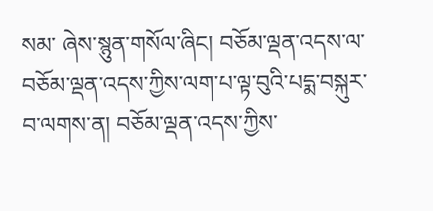སམ་ ཞེས་སྙུན་གསོལ་ཞིང། བཅོམ་ལྡན་འདས་ལ་བཅོམ་ལྡན་འདས་ཀྱིས་ལག་པ་ལྟ་བུའི་པདྨ་བསྐུར་བ་ལགས་ན། བཅོམ་ལྡན་འདས་ཀྱིས་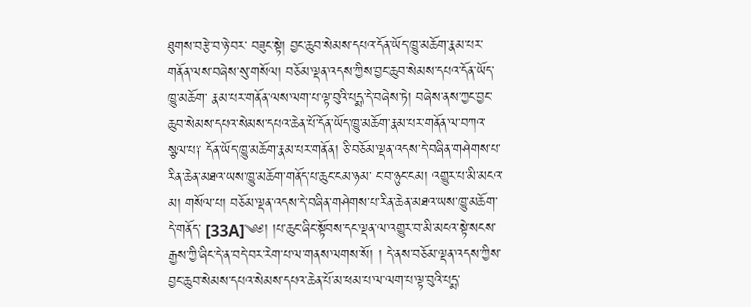ཐུགས་བརྩེ་བ་ཉེ་བར་ བཟུང་སྟེ། བྱང་ཆུབ་སེམས་དཔའ་དོན་ཡོད་ཁྱུ་མཆོག་རྣམ་པར་གནོན་ལས་བཞེས་སུ་གསོལ། བཅོམ་ལྡན་འདས་ཀྱིས་བྱང་ཆུབ་སེམས་དཔའ་དོན་ཡོད་ཁྱུ་མཆོག་ རྣམ་པར་གནོན་ལས་ལག་པ་ལྟ་བུའི་པདྨ་དེ་བཞེས་ཏེ། བཞེས་ནས་ཀྱང་བྱང་ཆུབ་སེམས་དཔའ་སེམས་དཔའ་ཆེན་པོ་དོན་ཡོད་ཁྱུ་མཆོག་རྣམ་པར་གནོན་ལ་བཀའ་ སྩལ་པ༑ དོན་ཡོད་ཁྱུ་མཆོག་རྣམ་པར་གནོན། ཅི་བཅོམ་ལྡན་འདས་དེ་བཞིན་གཤེགས་པ་རིན་ཆེན་མཐའ་ཡས་ཁྱུ་མཆོག་གནོད་པ་ཆུང་ངམ་ཉམ་ ང་བ་ཉུང་ངམ། འགྱུར་པ་མི་མངའ་མ། གསོལ་པ། བཅོམ་ལྡན་འདས་དེ་བཞིན་གཤེགས་པ་རིན་ཆེན་མཐའ་ཡས་ཁྱུ་མཆོག་དེ་གནོད་ [33A]༄༅། །པ་ཆུང་ཞིང་སྟོབས་དང་ལྡན་ལ་འགྱུར་བ་མི་མངའ་སྟེ་སངས་རྒྱས་ཀྱི་ཞིང་དེ་ན་བདེ་བར་རེག་པ་ལ་གནས་ལགས་སོ། ། དེ་ནས་བཅོམ་ལྡན་འདས་ཀྱིས་བྱང་ཆུབ་སེམས་དཔའ་སེམས་དཔའ་ཆེན་པོ་མ་ཕམ་པ་ལ་ལག་པ་ལྟ་བུའི་པདྨ་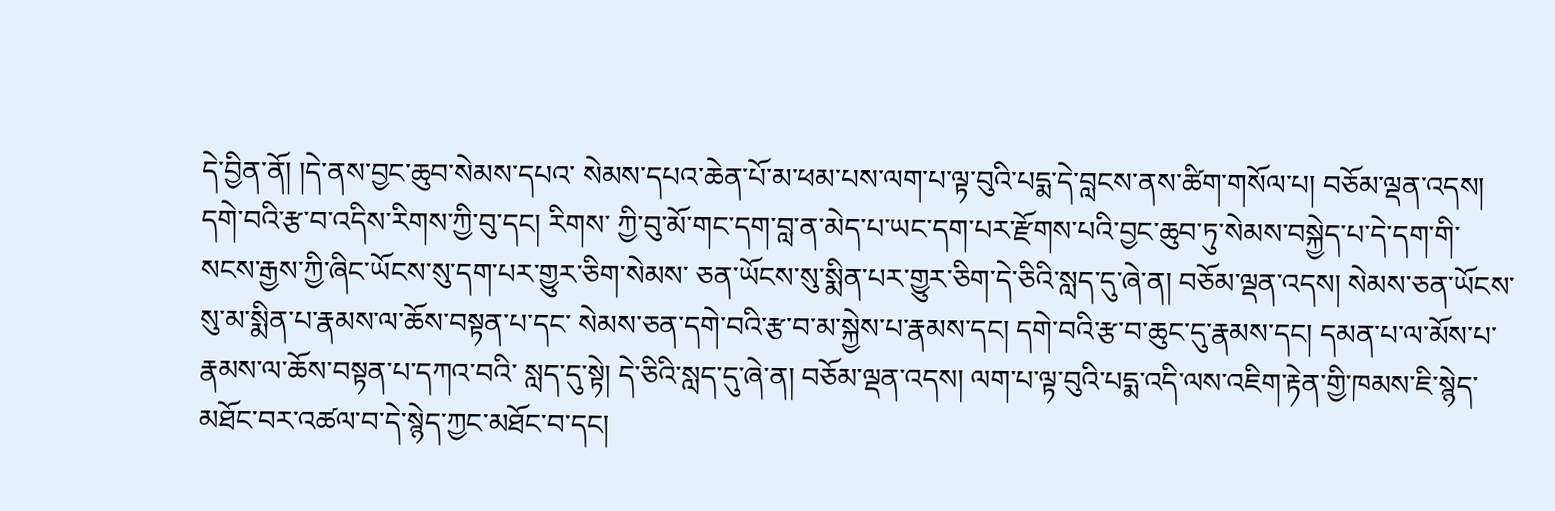དེ་བྱིན་ནོ། །དེ་ནས་བྱང་ཆུབ་སེམས་དཔའ་ སེམས་དཔའ་ཆེན་པོ་མ་ཕམ་པས་ལག་པ་ལྟ་བུའི་པདྨ་དེ་བླངས་ནས་ཚིག་གསོལ་པ། བཅོམ་ལྡན་འདས། དགེ་བའི་རྩ་བ་འདིས་རིགས་ཀྱི་བུ་དང། རིགས་ ཀྱི་བུ་མོ་གང་དག་བླ་ན་མེད་པ་ཡང་དག་པར་རྫོགས་པའི་བྱང་ཆུབ་ཏུ་སེམས་བསྐྱེད་པ་དེ་དག་གི་སངས་རྒྱས་ཀྱི་ཞིང་ཡོངས་སུ་དག་པར་གྱུར་ཅིག་སེམས་ ཅན་ཡོངས་སུ་སྨིན་པར་གྱུར་ཅིག་དེ་ཅིའི་སླད་དུ་ཞེ་ན། བཅོམ་ལྡན་འདས། སེམས་ཅན་ཡོངས་སུ་མ་སྨིན་པ་རྣམས་ལ་ཆོས་བསྟན་པ་དང་ སེམས་ཅན་དགེ་བའི་རྩ་བ་མ་སྐྱེས་པ་རྣམས་དང། དགེ་བའི་རྩ་བ་ཆུང་དུ་རྣམས་དང། དམན་པ་ལ་མོས་པ་རྣམས་ལ་ཆོས་བསྟན་པ་དཀའ་བའི་ སླད་དུ་སྟེ། དེ་ཅིའི་སླད་དུ་ཞེ་ན། བཅོམ་ལྡན་འདས། ལག་པ་ལྟ་བུའི་པདྨ་འདི་ལས་འཇིག་རྟེན་གྱི་ཁམས་ཇི་སྙེད་མཐོང་བར་འཚལ་བ་དེ་སྙེད་ཀྱང་མཐོང་བ་དང།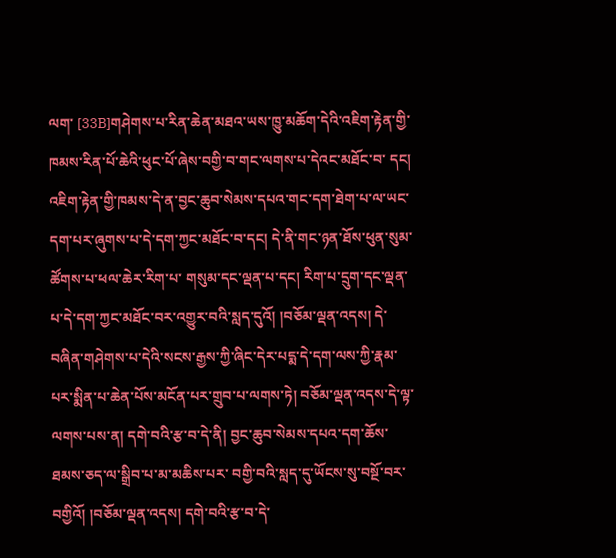ལག་ [33B]གཤེགས་པ་རིན་ཆེན་མཐའ་ཡས་ཁྱུ་མཆོག་དེའི་འཇིག་རྟེན་གྱི་ཁམས་རིན་པོ་ཆེའི་ཕུང་པོ་ཞེས་བགྱི་བ་གང་ལགས་པ་དེའང་མཐོང་བ་ དང། འཇིག་རྟེན་གྱི་ཁམས་དེ་ན་བྱང་ཆུབ་སེམས་དཔའ་གང་དག་ཐེག་པ་ལ་ཡང་དག་པར་ཞུགས་པ་དེ་དག་ཀྱང་མཐོང་བ་དང། དེ་ནི་གང་ཉན་ཐོས་ཕུན་སུམ་ཚོགས་པ་ཕལ་ཆེར་རིག་པ་ གསུམ་དང་ལྡན་པ་དང། རིག་པ་དྲུག་དང་ལྡན་པ་དེ་དག་ཀྱང་མཐོང་བར་འགྱུར་བའི་སླད་དུའོ། །བཅོམ་ལྡན་འདས། དེ་བཞིན་གཤེགས་པ་དེའི་སངས་རྒྱས་ཀྱི་ཞིང་དེར་པདྨ་དེ་དག་ལས་ཀྱི་རྣམ་ པར་སྨིན་པ་ཆེན་པོས་མངོན་པར་གྲུབ་པ་ལགས་ཏེ། བཅོམ་ལྡན་འདས་དེ་ལྟ་ལགས་པས་ན། དགེ་བའི་རྩ་བ་དེ་ནི། བྱང་ཆུབ་སེམས་དཔའ་དག་ཆོས་ཐམས་ཅད་ལ་སྒྲིབ་པ་མ་མཆིས་པར་ བགྱི་བའི་སླད་དུ་ཡོངས་སུ་བསྔོ་བར་བགྱིའོ། །བཅོམ་ལྡན་འདས། དགེ་བའི་རྩ་བ་དེ་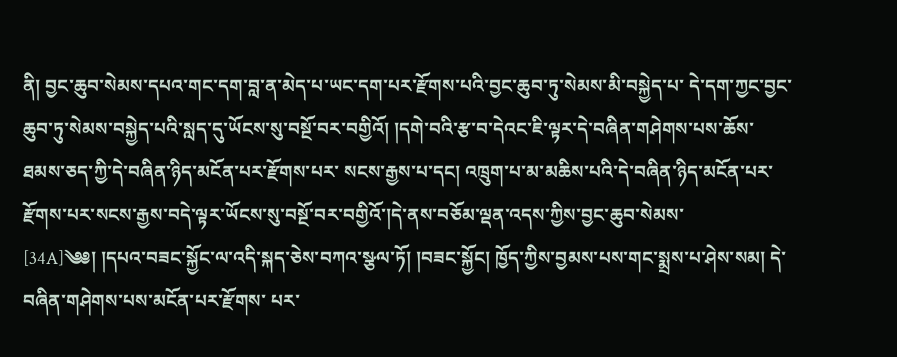ནི། བྱང་ཆུབ་སེམས་དཔའ་གང་དག་བླ་ན་མེད་པ་ཡང་དག་པར་རྫོགས་པའི་བྱང་ཆུབ་ཏུ་སེམས་མི་བསྐྱེད་པ་ དེ་དག་ཀྱང་བྱང་ཆུབ་ཏུ་སེམས་བསྐྱེད་པའི་སླད་དུ་ཡོངས་སུ་བསྔོ་བར་བགྱིའོ། །དགེ་བའི་རྩ་བ་དེའང་ཇི་ལྟར་དེ་བཞིན་གཤེགས་པས་ཆོས་ཐམས་ཅད་ཀྱི་དེ་བཞིན་ཉིད་མངོན་པར་རྫོགས་པར་ སངས་རྒྱས་པ་དང། འཁྲུག་པ་མ་མཆིས་པའི་དེ་བཞིན་ཉིད་མངོན་པར་རྫོགས་པར་སངས་རྒྱས་བདེ་ལྟར་ཡོངས་སུ་བསྔོ་བར་བགྱིའོ་།དེ་ནས་བཅོམ་ལྡན་འདས་ཀྱིས་བྱང་ཆུབ་སེམས་ [34A]༄༅། །དཔའ་བཟང་སྐྱོང་ལ་འདི་སྐད་ཅེས་བཀའ་སྩལ་ཏོ། །བཟང་སྐྱོང། ཁྱོད་ཀྱིས་བྱམས་པས་གང་སྨྲས་པ་ཤེས་སམ། དེ་བཞིན་གཤེགས་པས་མངོན་པར་རྫོགས་ པར་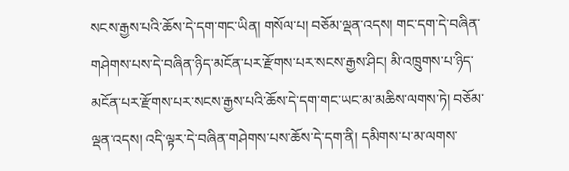སངས་རྒྱས་པའི་ཆོས་དེ་དག་གང་ཡིན། གསོལ་པ། བཅོམ་ལྡན་འདས། གང་དག་དེ་བཞིན་གཤེགས་པས་དེ་བཞིན་ཉིད་མངོན་པར་རྫོགས་པར་སངས་རྒྱས་ཤིང། མི་འཁྲུགས་པ་ཉིད་ མངོན་པར་རྫོགས་པར་སངས་རྒྱས་པའི་ཆོས་དེ་དག་གང་ཡང་མ་མཆིས་ལགས་ཏེ། བཅོམ་ལྡན་འདས། འདི་ལྟར་དེ་བཞིན་གཤེགས་པས་ཆོས་དེ་དག་ནི། དམིགས་པ་མ་ལགས་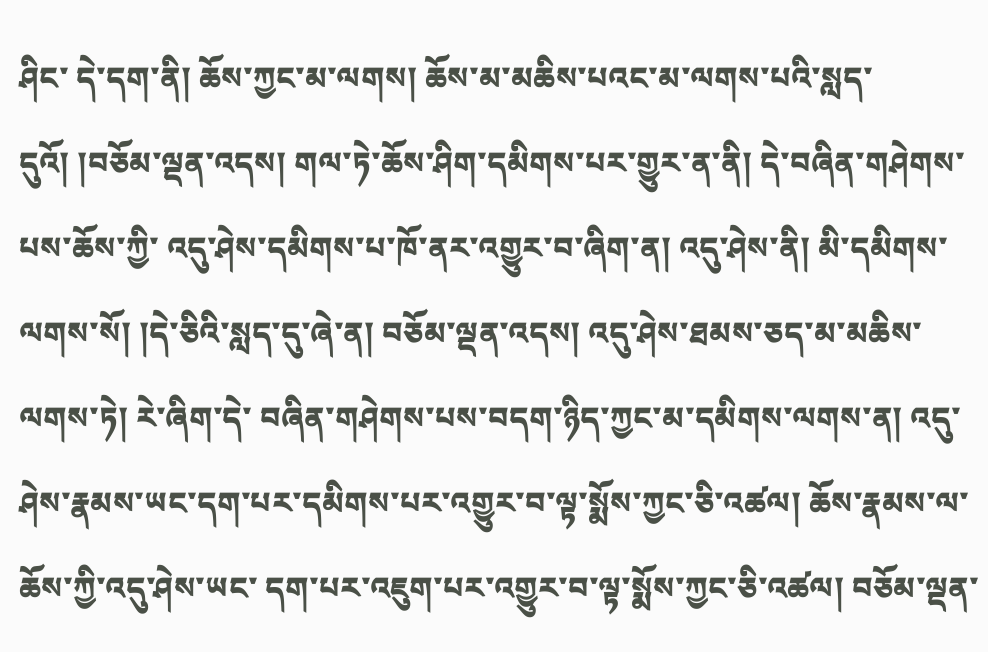ཤིང་ དེ་དག་ནི། ཆོས་ཀྱང་མ་ལགས། ཆོས་མ་མཆིས་པའང་མ་ལགས་པའི་སླད་དུའོ། །བཅོམ་ལྡན་འདས། གལ་ཏེ་ཆོས་ཤིག་དམིགས་པར་གྱུར་ན་ནི། དེ་བཞིན་གཤེགས་པས་ཆོས་ཀྱི་ འདུ་ཤེས་དམིགས་པ་ཁོ་ནར་འགྱུར་བ་ཞིག་ན། འདུ་ཤེས་ནི། མི་དམིགས་ལགས་སོ། །དེ་ཅིའི་སླད་དུ་ཞེ་ན། བཅོམ་ལྡན་འདས། འདུ་ཤེས་ཐམས་ཅད་མ་མཆིས་ལགས་ཏེ། རེ་ཞིག་དེ་ བཞིན་གཤེགས་པས་བདག་ཉིད་ཀྱང་མ་དམིགས་ལགས་ན། འདུ་ཤེས་རྣམས་ཡང་དག་པར་དམིགས་པར་འགྱུར་བ་ལྟ་སྨོས་ཀྱང་ཅི་འཚལ། ཆོས་རྣམས་ལ་ཆོས་ཀྱི་འདུ་ཤེས་ཡང་ དག་པར་འཇུག་པར་འགྱུར་བ་ལྟ་སྨོས་ཀྱང་ཅི་འཚལ། བཅོམ་ལྡན་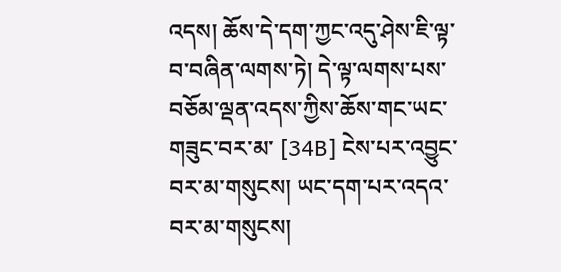འདས། ཆོས་དེ་དག་ཀྱང་འདུ་ཤེས་ཇི་ལྟ་བ་བཞིན་ལགས་ཏེ། དེ་ལྟ་ལགས་པས་བཅོམ་ལྡན་འདས་ཀྱིས་ཆོས་གང་ཡང་གཟུང་བར་མ་ [34B] ངེས་པར་འབྱུང་བར་མ་གསུངས། ཡང་དག་པར་འདའ་བར་མ་གསུངས།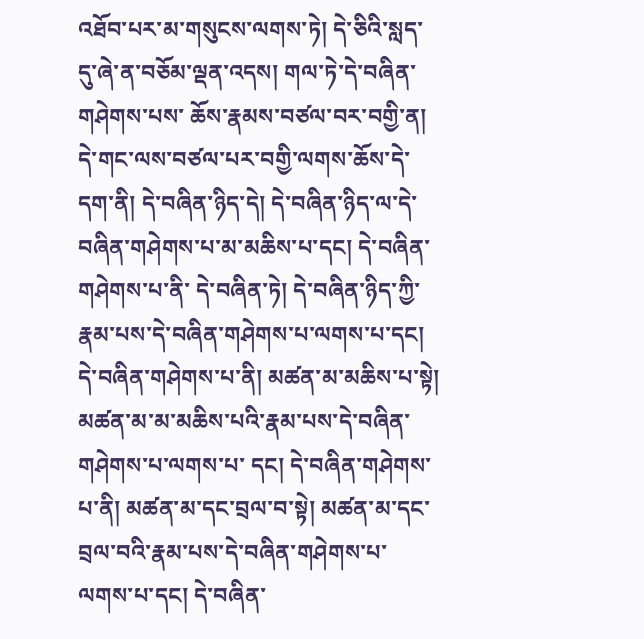འཐོབ་པར་མ་གསུངས་ལགས་ཏེ། དེ་ཅིའི་སླད་དུ་ཞེ་ན་བཅོམ་ལྡན་འདས། གལ་ཏེ་དེ་བཞིན་གཤེགས་པས་ ཆོས་རྣམས་བཙལ་བར་བགྱི་ན། དེ་གང་ལས་བཙལ་པར་བགྱི་ལགས་ཆོས་དེ་དག་ནི། དེ་བཞིན་ཉིད་དེ། དེ་བཞིན་ཉིད་ལ་དེ་བཞིན་གཤེགས་པ་མ་མཆིས་པ་དང། དེ་བཞིན་གཤེགས་པ་ནི་ དེ་བཞིན་ཏེ། དེ་བཞིན་ཉིད་ཀྱི་རྣམ་པས་དེ་བཞིན་གཤེགས་པ་ལགས་པ་དང། དེ་བཞིན་གཤེགས་པ་ནི། མཚན་མ་མཆིས་པ་སྟེ། མཚན་མ་མ་མཆིས་པའི་རྣམ་པས་དེ་བཞིན་གཤེགས་པ་ལགས་པ་ དང། དེ་བཞིན་གཤེགས་པ་ནི། མཚན་མ་དང་བྲལ་བ་སྟེ། མཚན་མ་དང་བྲལ་བའི་རྣམ་པས་དེ་བཞིན་གཤེགས་པ་ལགས་པ་དང། དེ་བཞིན་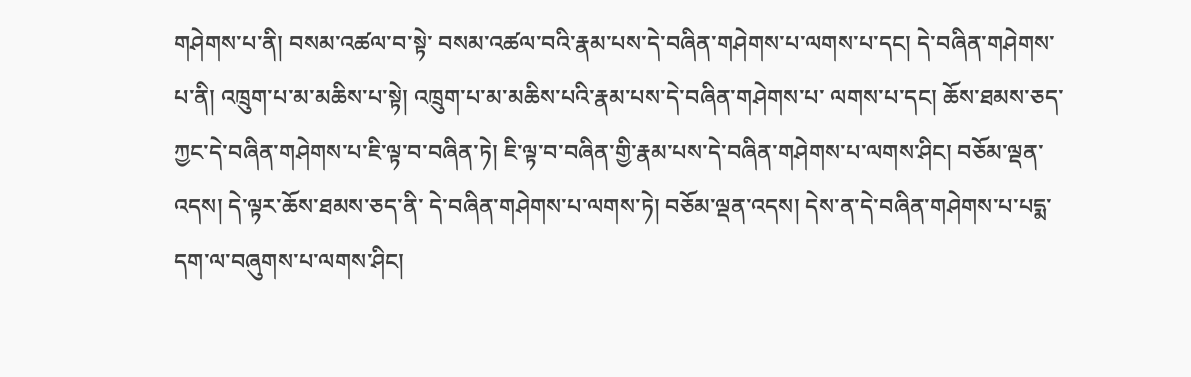གཤེགས་པ་ནི། བསམ་འཚལ་བ་སྟེ་ བསམ་འཚལ་བའི་རྣམ་པས་དེ་བཞིན་གཤེགས་པ་ལགས་པ་དང། དེ་བཞིན་གཤེགས་པ་ནི། འཁྲུག་པ་མ་མཆིས་པ་སྟེ། འཁྲུག་པ་མ་མཆིས་པའི་རྣམ་པས་དེ་བཞིན་གཤེགས་པ་ ལགས་པ་དང། ཆོས་ཐམས་ཅད་ཀྱང་དེ་བཞིན་གཤེགས་པ་ཇི་ལྟ་བ་བཞིན་ཏེ། ཇི་ལྟ་བ་བཞིན་གྱི་རྣམ་པས་དེ་བཞིན་གཤེགས་པ་ལགས་ཤིང། བཅོམ་ལྡན་འདས། དེ་ལྟར་ཆོས་ཐམས་ཅད་ནི་ དེ་བཞིན་གཤེགས་པ་ལགས་ཏེ། བཅོམ་ལྡན་འདས། དེས་ན་དེ་བཞིན་གཤེགས་པ་པདྨ་དག་ལ་བཞུགས་པ་ལགས་ཤིང།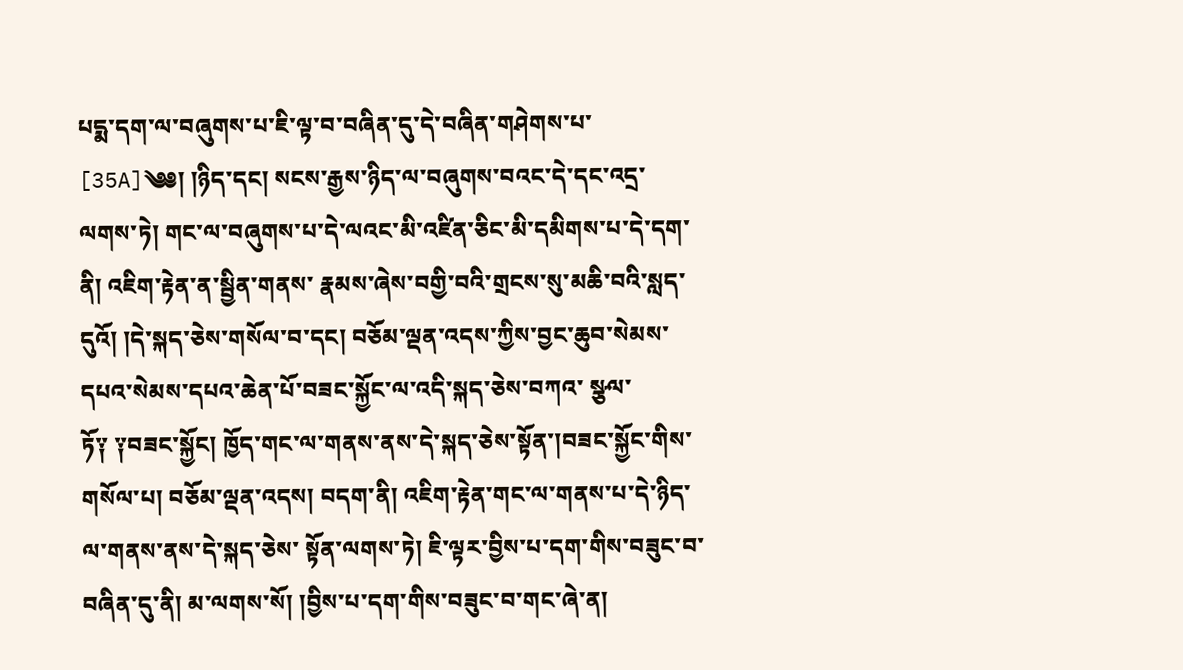པདྨ་དག་ལ་བཞུགས་པ་ཇི་ལྟ་བ་བཞིན་དུ་དེ་བཞིན་གཤེགས་པ་ [35A]༄༅། །ཉིད་དང། སངས་རྒྱས་ཉིད་ལ་བཞུགས་བའང་དེ་དང་འདྲ་ལགས་ཏེ། གང་ལ་བཞུགས་པ་དེ་ལའང་མི་འཛིན་ཅིང་མི་དམིགས་པ་དེ་དག་ནི། འཇིག་རྟེན་ན་སྦྱིན་གནས་ རྣམས་ཞེས་བགྱི་བའི་གྲངས་སུ་མཆི་བའི་སླད་དུའོ། །དེ་སྐད་ཅེས་གསོལ་བ་དང། བཅོམ་ལྡན་འདས་ཀྱིས་བྱང་ཆུབ་སེམས་དཔའ་སེམས་དཔའ་ཆེན་པོ་བཟང་སྐྱོང་ལ་འདི་སྐད་ཅེས་བཀའ་ སྩལ་ཏོ༑ ༑བཟང་སྐྱོང། ཁྱོད་གང་ལ་གནས་ནས་དེ་སྐད་ཅེས་སྟོན་།བཟང་སྐྱོང་གིས་གསོལ་པ། བཅོམ་ལྡན་འདས། བདག་ནི། འཇིག་རྟེན་གང་ལ་གནས་པ་དེ་ཉིད་ལ་གནས་ནས་དེ་སྐད་ཅེས་ སྟོན་ལགས་ཏེ། ཇི་ལྟར་བྱིས་པ་དག་གིས་བཟུང་བ་བཞིན་དུ་ནི། མ་ལགས་སོ། །བྱིས་པ་དག་གིས་བཟུང་བ་གང་ཞེ་ན།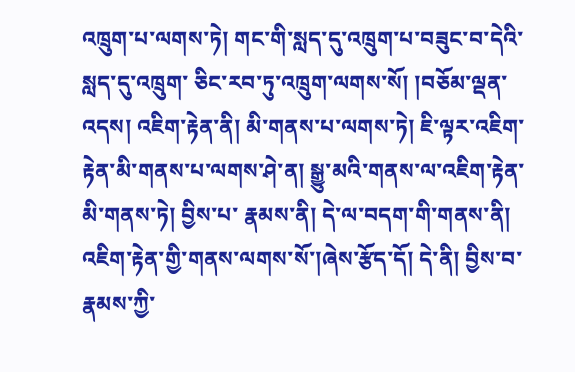འཁྲུག་པ་ལགས་ཏེ། གང་གི་སླད་དུ་འཁྲུག་པ་བཟུང་བ་དེའི་སླད་དུ་འཁྲུག་ ཅིང་རབ་ཏུ་འཁྲུག་ལགས་སོ། །བཅོམ་ལྡན་འདས། འཇིག་རྟེན་ནི། མི་གནས་པ་ལགས་ཏེ། ཇི་ལྟར་འཇིག་རྟེན་མི་གནས་པ་ལགས་ཤེ་ན། སྒྱུ་མའི་གནས་ལ་འཇིག་རྟེན་མི་གནས་ཏེ། བྱིས་པ་ རྣམས་ནི། དེ་ལ་བདག་གི་གནས་ནི། འཇིག་རྟེན་གྱི་གནས་ལགས་སོ་།ཞེས་རྩོད་དོ། དེ་ནི། བྱིས་བ་རྣམས་ཀྱི་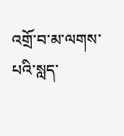འགྲོ་བ་མ་ལགས་པའི་སླད་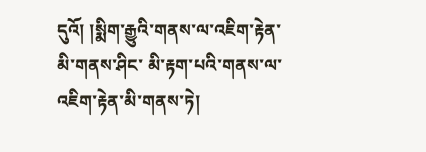དུའོ། །སྨིག་རྒྱུའི་གནས་ལ་འཇིག་རྟེན་མི་གནས་ཤིང་ མི་རྟག་པའི་གནས་ལ་འཇིག་རྟེན་མི་གནས་ཏེ།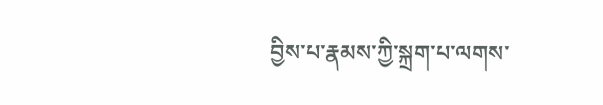བྱིས་པ་རྣམས་ཀྱི་སྐྲག་པ་ལགས་